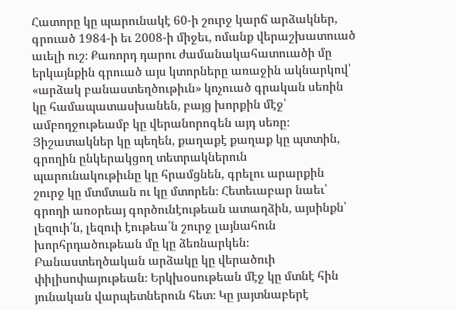Հատորը կը պարունակէ 60-ի շուրջ կարճ արձակներ, գրուած 1984-ի եւ 2008-ի միջեւ, ոմանք վերաշխատուած աւելի ուշ։ Քառորդ դարու ժամանակահատուածի մը երկայնքին գրուած այս կտորները առաջին ակնարկով՝ «արձակ բանաստեղծութիւն» կոչուած գրական սեռին կը համապատասխանեն, բայց խորքին մէջ՝ ամբողջութեամբ կը վերանորոգեն այդ սեռը։ Յիշատակներ կը պեղեն, քաղաքէ քաղաք կը պտտին, գրողին ընկերակցող տետրակներուն պարունակութիւնը կը հրամցնեն, գրելու արարքին շուրջ կը մտմտան ու կը մտորեն։ Հետեւաբար նաեւ՝ գրողի առօրեայ գործունէութեան ատաղձին, այսինքն՝ լեզուի՛ն, լեզուի էութեա՛ն շուրջ լայնահուն խորհրդածութեան մը կը ձեռնարկեն։ Բանաստեղծական արձակը կը վերածուի փիլիսոփայութեան։ Երկխօսութեան մէջ կը մտնէ հին յունական վարպետներուն հետ։ Կը յայտնաբերէ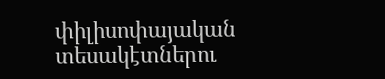փիլիսոփայական տեսակէտներու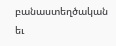բանաստեղծական եւ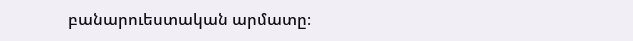բանարուեստական արմատը։